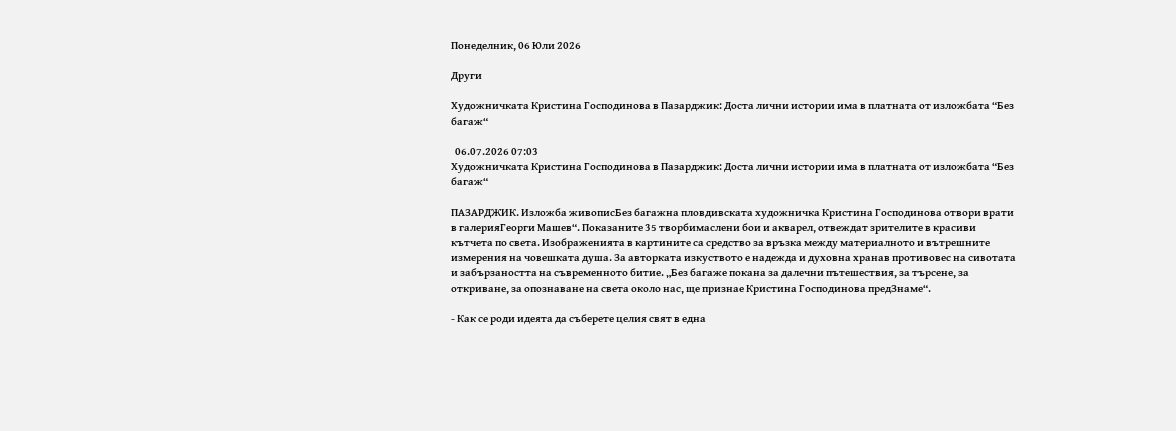Понеделник, 06 Юли 2026

Други

Художничката Кристина Господинова в Пазарджик: Доста лични истории има в платната от изложбата “Без багаж“

  06.07.2026 07:03
Художничката Кристина Господинова в Пазарджик: Доста лични истории има в платната от изложбата “Без багаж“

ПАЗАРДЖИК. Изложба живописБез багажна пловдивската художничка Кристина Господинова отвори врати в галерияГеорги Машев“. Показаните 35 творбимаслени бои и акварел, отвеждат зрителите в красиви кътчета по света. Изображенията в картините са средство за връзка между материалното и вътрешните измерения на човешката душа. За авторката изкуството е надежда и духовна хранав противовес на сивотата и забързаността на съвременното битие. „Без багаже покана за далечни пътешествия, за търсене, за откриване, за опознаване на света около нас, ще признае Кристина Господинова предЗнаме“.

- Как се роди идеята да съберете целия свят в една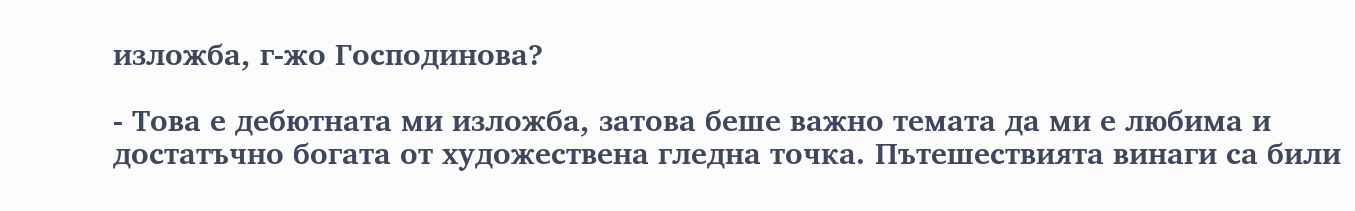изложба, г-жо Господинова?

- Това е дебютната ми изложба, затова беше важно темата да ми е любима и достатъчно богата от художествена гледна точка. Пътешествията винаги са били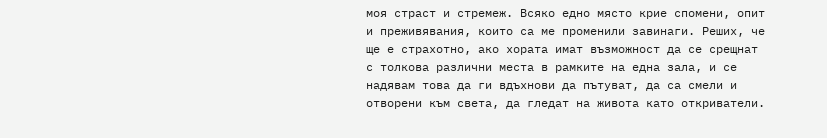моя страст и стремеж. Всяко едно място крие спомени, опит и преживявания, които са ме променили завинаги. Реших, че ще е страхотно, ако хората имат възможност да се срещнат с толкова различни места в рамките на една зала, и се надявам това да ги вдъхнови да пътуват, да са смели и отворени към света, да гледат на живота като откриватели.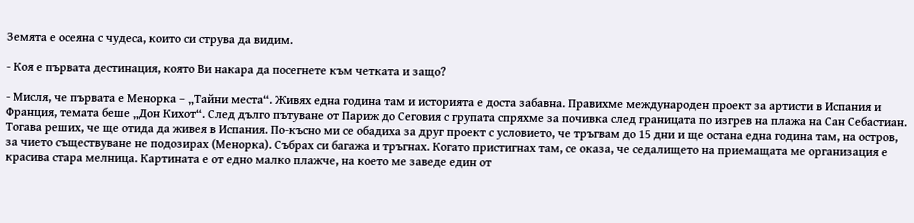Земята е осеяна с чудеса, които си струва да видим.

- Коя е първата дестинация, която Ви накара да посегнете към четката и защо?

- Мисля, че първата е Менорка – „Тайни места“. Живях една година там и историята е доста забавна. Правихме международен проект за артисти в Испания и Франция, темата беше „Дон Кихот“. След дълго пътуване от Париж до Сеговия с групата спряхме за почивка след границата по изгрев на плажа на Сан Себастиан. Тогава реших, че ще отида да живея в Испания. По-късно ми се обадиха за друг проект с условието, че тръгвам до 15 дни и ще остана една година там, на остров, за чието съществуване не подозирах (Менорка). Събрах си багажа и тръгнах. Когато пристигнах там, се оказа, че седалището на приемащата ме организация е красива стара мелница. Картината е от едно малко плажче, на което ме заведе един от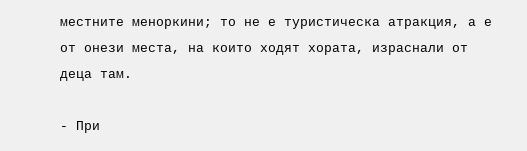местните меноркини; то не е туристическа атракция, а е от онези места, на които ходят хората, израснали от деца там.

- При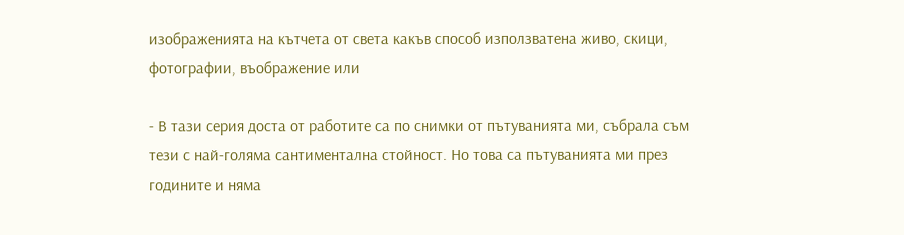изображенията на кътчета от света какъв способ използватена живо, скици, фотографии, въображение или

- В тази серия доста от работите са по снимки от пътуванията ми, събрала съм тези с най-голяма сантиментална стойност. Но това са пътуванията ми през годините и няма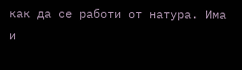как да се работи от натура. Има и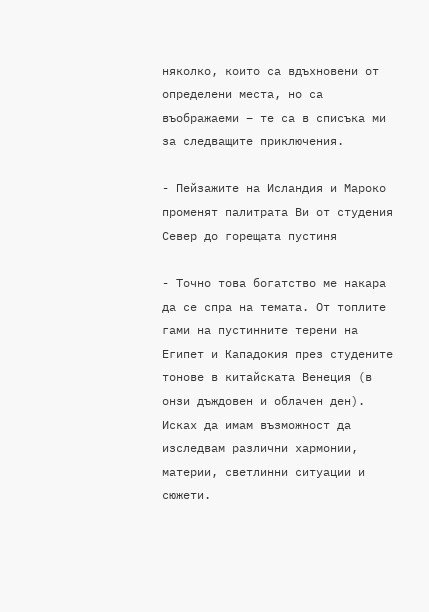няколко, които са вдъхновени от определени места, но са въображаеми – те са в списъка ми за следващите приключения.

- Пейзажите на Исландия и Мароко променят палитрата Ви от студения Север до горещата пустиня

- Точно това богатство ме накара да се спра на темата. От топлите гами на пустинните терени на Египет и Кападокия през студените тонове в китайската Венеция (в онзи дъждовен и облачен ден). Исках да имам възможност да изследвам различни хармонии, материи, светлинни ситуации и сюжети.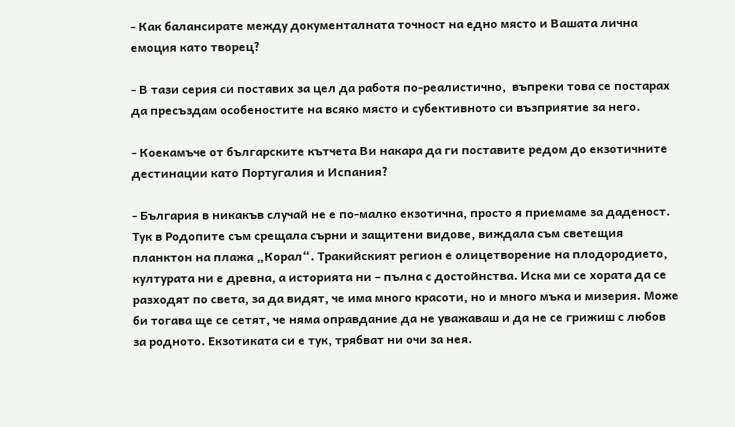- Как балансирате между документалната точност на едно място и Вашата лична емоция като творец?

- В тази серия си поставих за цел да работя по-реалистично,  въпреки това се постарах да пресъздам особеностите на всяко място и субективното си възприятие за него.

- Коекамъче от българските кътчета Ви накара да ги поставите редом до екзотичните дестинации като Португалия и Испания?

- България в никакъв случай не е по-малко екзотична, просто я приемаме за даденост. Тук в Родопите съм срещала сърни и защитени видове, виждала съм светещия планктон на плажа „Корал“. Тракийският регион е олицетворение на плодородието, културата ни е древна, а историята ни – пълна с достойнства. Иска ми се хората да се разходят по света, за да видят, че има много красоти, но и много мъка и мизерия. Може би тогава ще се сетят, че няма оправдание да не уважаваш и да не се грижиш с любов за родното. Екзотиката си е тук, трябват ни очи за нея.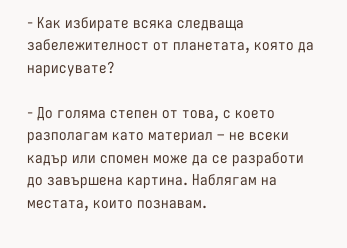- Как избирате всяка следваща забележителност от планетата, която да нарисувате?

- До голяма степен от това, с което разполагам като материал – не всеки кадър или спомен може да се разработи до завършена картина. Наблягам на местата, които познавам.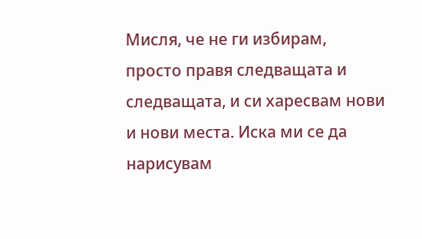Мисля, че не ги избирам, просто правя следващата и следващата, и си харесвам нови и нови места. Иска ми се да нарисувам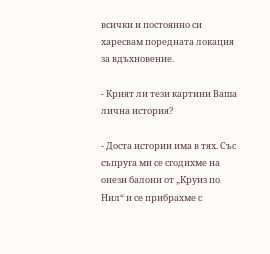всички и постоянно си харесвам поредната локация за вдъхновение.

- Крият ли тези картини Ваша лична история?

- Доста истории има в тях. Със съпруга ми се сгодихме на онези балони от „Круиз по Нил“ и се прибрахме с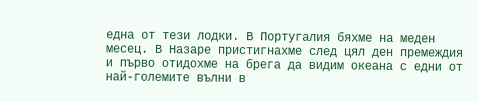една от тези лодки. В Португалия бяхме на меден месец. В Назаре пристигнахме след цял ден премеждия и първо отидохме на брега да видим океана с едни от най-големите вълни в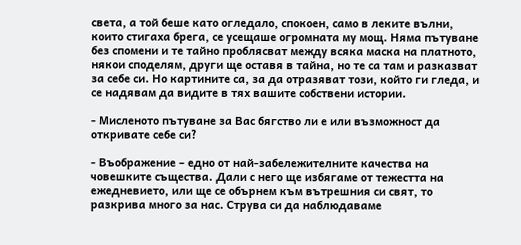света, а той беше като огледало, спокоен, само в леките вълни, които стигаха брега, се усещаше огромната му мощ. Няма пътуване без спомени и те тайно проблясват между всяка маска на платното, някои споделям, други ще оставя в тайна, но те са там и разказват за себе си. Но картините са, за да отразяват този, който ги гледа, и се надявам да видите в тях вашите собствени истории.

- Мисленото пътуване за Вас бягство ли е или възможност да откривате себе си?

- Въображение – едно от най-забележителните качества на човешките същества. Дали с него ще избягаме от тежестта на ежедневието, или ще се обърнем към вътрешния си свят, то разкрива много за нас. Струва си да наблюдаваме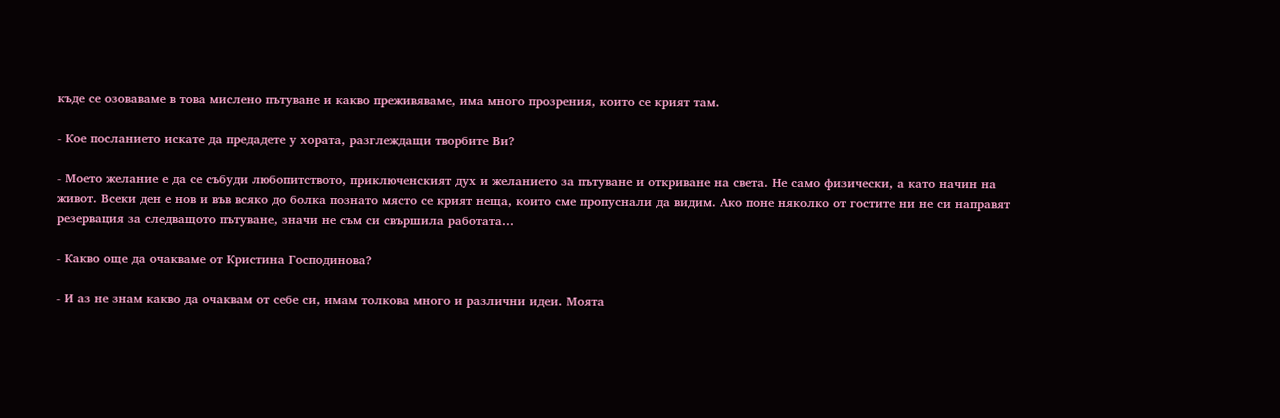къде се озоваваме в това мислено пътуване и какво преживяваме, има много прозрения, които се крият там.

- Кое посланието искате да предадете у хората, разглеждащи творбите Ви?

- Моето желание е да се събуди любопитството, приключенският дух и желанието за пътуване и откриване на света. Не само физически, а като начин на живот. Всеки ден е нов и във всяко до болка познато място се крият неща, които сме пропуснали да видим. Ако поне няколко от гостите ни не си направят резервация за следващото пътуване, значи не съм си свършила работата…

- Какво още да очакваме от Кристина Господинова?

- И аз не знам какво да очаквам от себе си, имам толкова много и различни идеи. Моята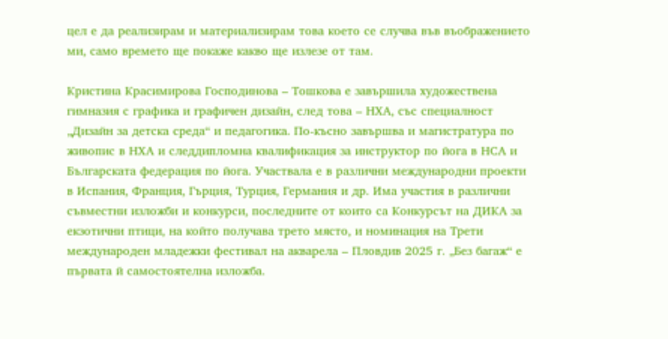цел е да реализирам и материализирам това което се случва във въображението ми, само времето ще покаже какво ще излезе от там.

Кристина Красимирова Господинова – Тошкова е завършила художествена гимназия с графика и графичен дизайн, след това – НХА, със специалност „Дизайн за детска среда“ и педагогика. По-късно завършва и магистратура по живопис в НХА и следдипломна квалификация за инструктор по йога в НСА и Българската федерация по йога. Участвала е в различни международни проекти в Испания, Франция, Гърция, Турция, Германия и др. Има участия в различни съвместни изложби и конкурси, последните от които са Конкурсът на ДИКА за екзотични птици, на който получава трето място, и номинация на Трети международен младежки фестивал на акварела – Пловдив 2025 г. „Без багаж“ е първата й самостоятелна изложба.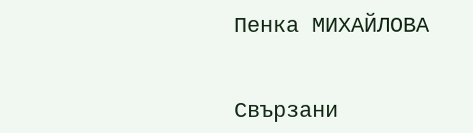Пенка МИХАЙЛОВА


Свързани